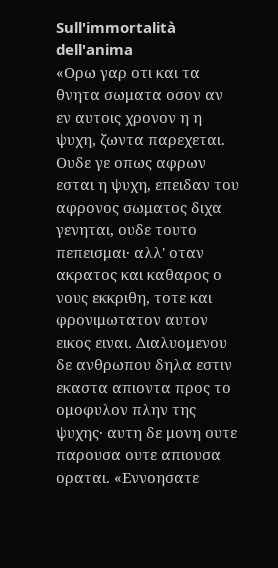Sull'immortalità dell'anima
«Ορω γαρ οτι και τα θνητα σωματα οσον αν εν αυτοις χρονον η η ψυχη, ζωντα παρεχεται. Ουδε γε οπως αφρων εσται η ψυχη, επειδαν του αφρονος σωματος διχα γενηται, ουδε τουτο πεπεισμαι· αλλ' οταν ακρατος και καθαρος ο νους εκκριθη, τοτε και φρονιμωτατον αυτον εικος ειναι. Διαλυομενου δε ανθρωπου δηλα εστιν εκαστα απιοντα προς το ομοφυλον πλην της ψυχης· αυτη δε μονη ουτε παρουσα ουτε απιουσα οραται. «Εννοησατε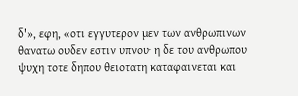δ'», εφη, «οτι εγγυτερον μεν των ανθρωπινων θανατω ουδεν εστιν υπνου· η δε του ανθρωπου ψυχη τοτε δηπου θειοτατη καταφαινεται και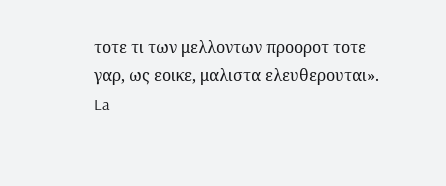τοτε τι των μελλοντων προοροτ τοτε γαρ, ως εοικε, μαλιστα ελευθερουται».
La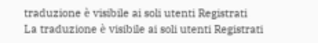traduzione è visibile ai soli utenti Registrati
La traduzione è visibile ai soli utenti Registrati